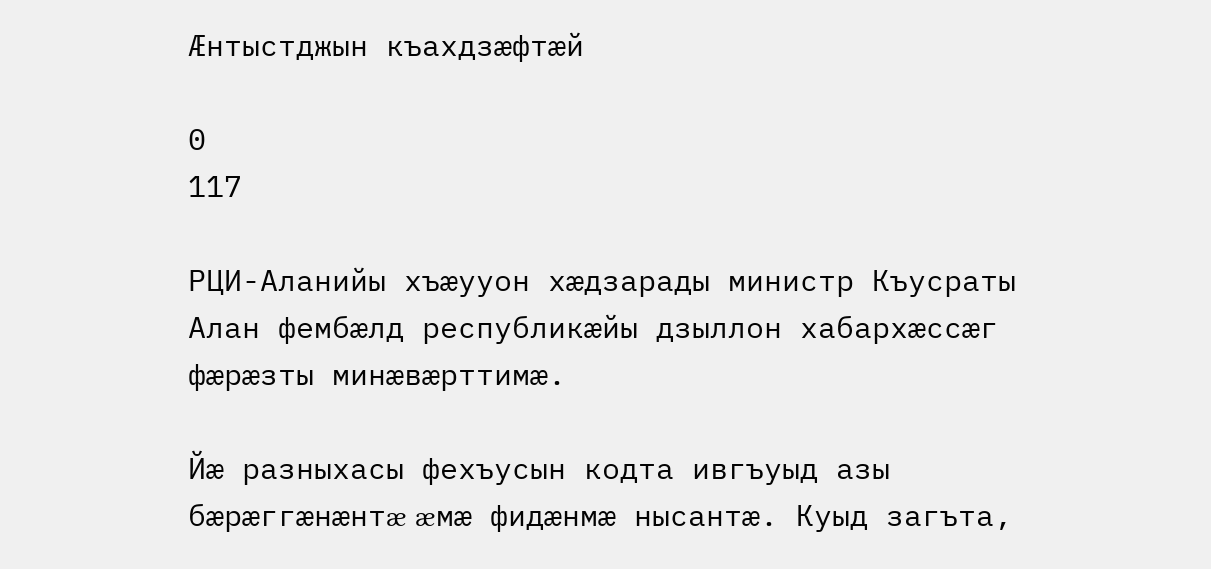Æнтыстджын къахдзæфтæй

0
117

РЦИ-Аланийы хъæууон хæдзарады министр Къусраты Алан фембæлд республикæйы дзыллон хабархæссæг фæрæзты минæвæрттимæ.

Йæ разныхасы фехъусын кодта ивгъуыд азы бæрæггæнæнтæ æмæ фидæнмæ нысантæ. Куыд загъта,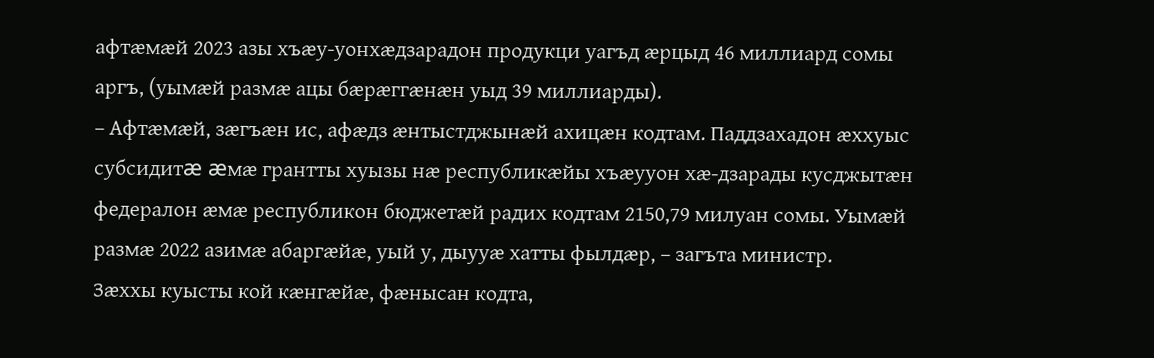афтæмæй 2023 азы хъæу-уонхæдзарадон продукци уагъд æрцыд 46 миллиард сомы аргъ, (уымæй размæ ацы бæрæггæнæн уыд 39 миллиарды).
– Афтæмæй, зæгъæн ис, афæдз æнтыстджынæй ахицæн кодтам. Паддзахадон æххуыс субсидитæ æмæ грантты хуызы нæ республикæйы хъæууон хæ-дзарады кусджытæн федералон æмæ республикон бюджетæй радих кодтам 2150,79 милуан сомы. Уымæй размæ 2022 азимæ абаргæйæ, уый у, дыууæ хатты фылдæр, – загъта министр.
Зæххы куысты кой кæнгæйæ, фæнысан кодта,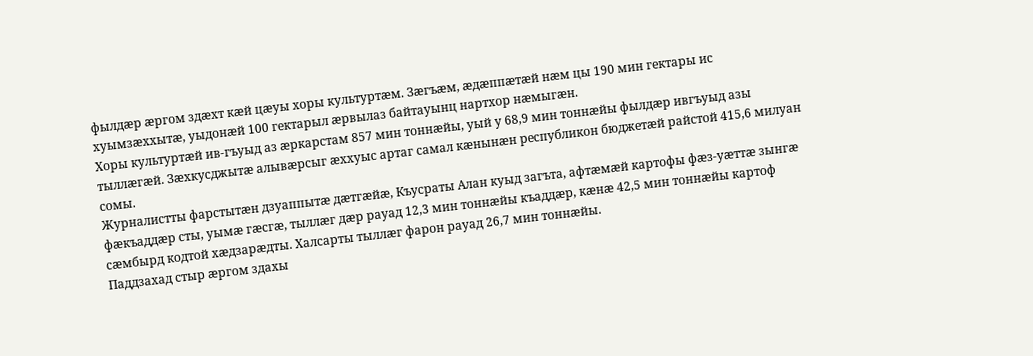фылдæр æргом здæхт кæй цæуы хоры культуртæм. Зæгъæм, æдæппæтæй нæм цы 190 мин гектары ис хуымзæххытæ, уыдонæй 100 гектарыл æрвылаз байтауынц нартхор нæмыгæн.
Хоры культуртæй ив-гъуыд аз æркарстам 857 мин тоннæйы, уый у 68,9 мин тоннæйы фылдæр ивгъуыд азы тыллæгæй. Зæхкусджытæ алывæрсыг æххуыс артаг самал кæнынæн республикон бюджетæй райстой 415,6 милуан сомы.
Журналистты фарстытæн дзуаппытæ дæтгæйæ, Къусраты Алан куыд загъта, афтæмæй картофы фæз-уæттæ зынгæ фæкъаддæр сты, уымæ гæсгæ, тыллæг дæр рауад 12,3 мин тоннæйы къаддæр, кæнæ 42,5 мин тоннæйы картоф сæмбырд кодтой хæдзарæдты. Халсарты тыллæг фарон рауад 26,7 мин тоннæйы.
Паддзахад стыр æргом здахы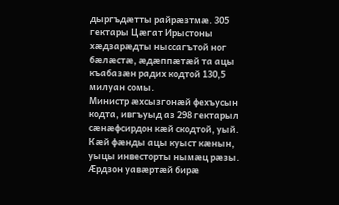дыргъдæтты райрæзтмæ. 305 гектары Цæгат Ирыстоны хæдзарæдты ныссагътой ног бæлæстæ, æдæппæтæй та ацы къабазæн радих кодтой 130,5 милуан сомы.
Министр æхсызгонæй фехъусын кодта, ивгъуыд аз 298 гектарыл сæнæфсирдон кæй скодтой, уый. Кæй фæнды ацы куыст кæнын, уыцы инвесторты нымæц рæзы.
Æрдзон уавæртæй бирæ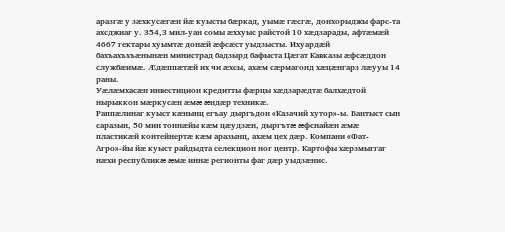аразгæ у зæхкусæгæн йæ куысты бæркад, уымæ гæсгæ, донхорыджы фарс-та ахсджиаг у. 354,3 мил-уан сомы æххуыс райстой 10 хæдзарады, афтæмæй 4667 гектары хуымтæ донæй æфсæст уыдзысты. Ихуардæй бахъахъхъæнынæн министрад бадзырд бафыста Цæгат Кавказы æфсæддон службæимæ. Æдæппæтæй их чи æхсы, ахæм сæрмагонд хæцæнгарз лæууы 14 раны.
Уæлæмхасæн инвестицион кредитты фæрцы хæдзарæдтæ балхæдтой нырыккон мæркусæн æмæ æндæр техникæ.
Раппæлинаг куыст кæнынц егъау дыргъдон «Казачий хутор»-ы. Бантыст сын саразын, 50 мин тоннæйы кæм цæудзæн, дыргътæ æфснайæн æмæ пластикæй контейнертæ кæм аразынц, ахæм цех дæр. Компани «Фат-Агро»-йы йæ куыст райдыдта селекцион ног центр. Картофы хæрзмыггаг нæхи республикæ æмæ иннæ регионты фаг дæр уыдзæнис.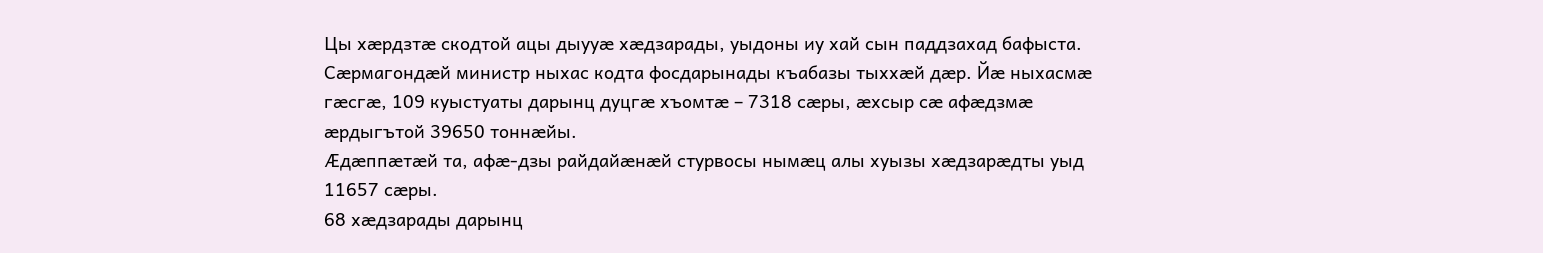Цы хæрдзтæ скодтой ацы дыууæ хæдзарады, уыдоны иу хай сын паддзахад бафыста.
Сæрмагондæй министр ныхас кодта фосдарынады къабазы тыххæй дæр. Йæ ныхасмæ гæсгæ, 109 куыстуаты дарынц дуцгæ хъомтæ – 7318 сæры, æхсыр сæ афæдзмæ æрдыгътой 39650 тоннæйы.
Æдæппæтæй та, афæ-дзы райдайæнæй стурвосы нымæц алы хуызы хæдзарæдты уыд 11657 сæры.
68 хæдзарады дарынц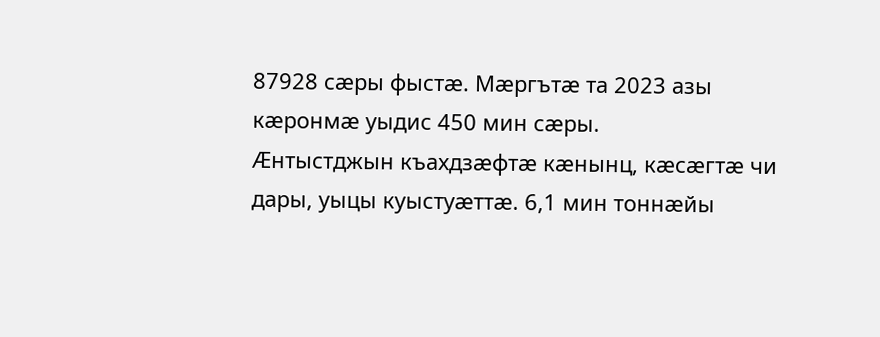87928 сæры фыстæ. Мæргътæ та 2023 азы кæронмæ уыдис 450 мин сæры.
Æнтыстджын къахдзæфтæ кæнынц, кæсæгтæ чи дары, уыцы куыстуæттæ. 6,1 мин тоннæйы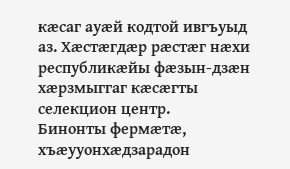кæсаг ауæй кодтой ивгъуыд аз. Хæстæгдæр рæстæг нæхи республикæйы фæзын-дзæн хæрзмыггаг кæсæгты селекцион центр.
Бинонты фермæтæ, хъæууонхæдзарадон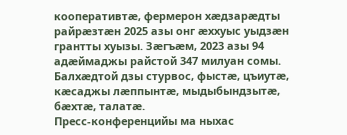кооперативтæ, фермерон хæдзарæдты райрæзтæн 2025 азы онг æххуыс уыдзæн грантты хуызы. Зæгъæм, 2023 азы 94 адæймаджы райстой 347 милуан сомы. Балхæдтой дзы стурвос, фыстæ, цъиутæ, кæсаджы лæппынтæ, мыдыбындзытæ, бæхтæ, талатæ.
Пресс-конференцийы ма ныхас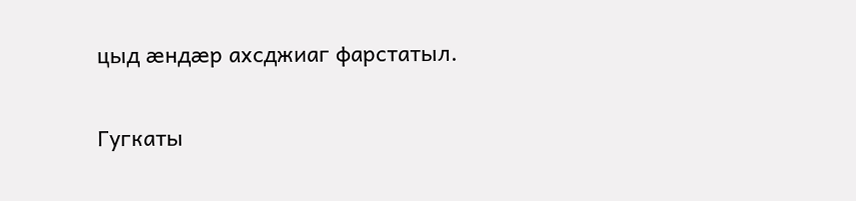цыд æндæр ахсджиаг фарстатыл.

Гугкаты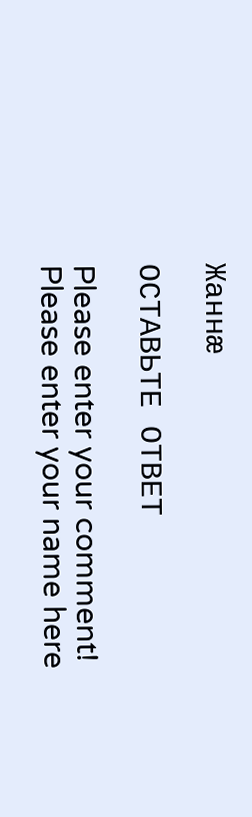Жаннæ

ОСТАВЬТЕ ОТВЕТ

Please enter your comment!
Please enter your name here